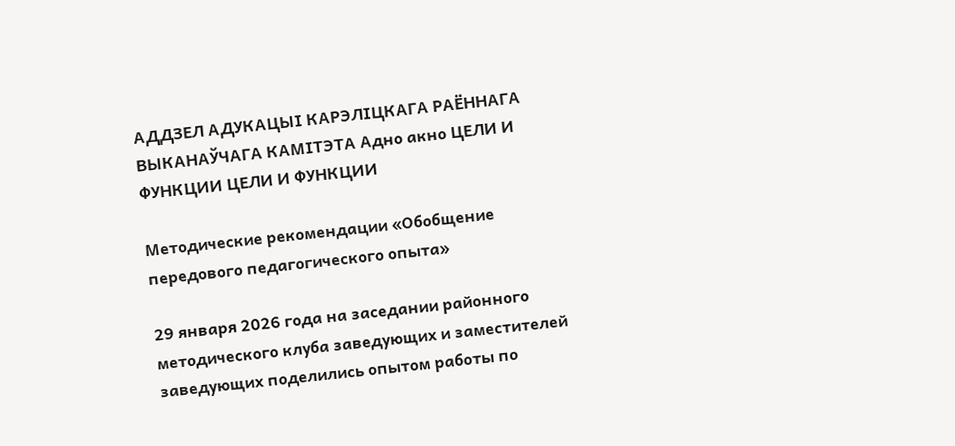АДДЗЕЛ АДУКАЦЫІ КАРЭЛІЦКАГА РАЁННАГА ВЫКАНАЎЧАГА КАМІТЭТА Адно акно ЦЕЛИ И ФУНКЦИИ ЦЕЛИ И ФУНКЦИИ

Методические рекомендации «Обобщение передового педагогического опыта»

29 января 2026 года на заседании районного методического клуба заведующих и заместителей заведующих поделились опытом работы по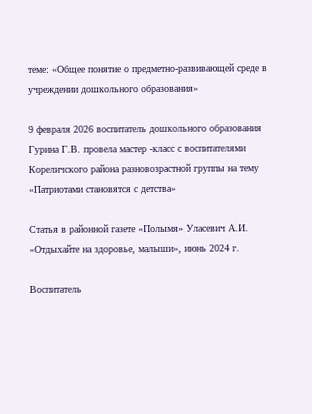теме: «Общее понятие о предметно-развивающей среде в учреждении дошкольного образования»

9 февраля 2026 воспитатель дошкольного образования Гурина Г.В. провела мастер -класс с воспитателями Кореличского района разновозрастной группы на тему «Патриотами становятся с детства»

Статья в районной газете «Полымя» Уласевич А.И. «Отдыхайте на здоровье, малыши», июнь 2024 г.

Воспитатель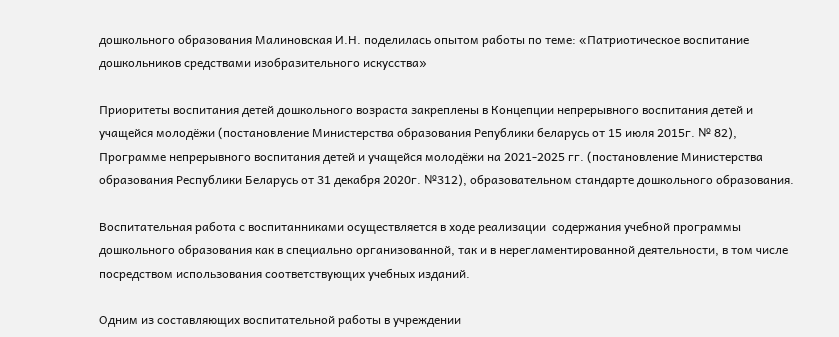дошкольного образования Малиновская И.Н. поделилась опытом работы по теме: «Патриотическое воспитание дошкольников средствами изобразительного искусства»

Приоритеты воспитания детей дошкольного возраста закреплены в Концепции непрерывного воспитания детей и учащейся молодёжи (постановление Министерства образования Републики беларусь от 15 июля 2015г. № 82), Программе непрерывного воспитания детей и учащейся молодёжи на 2021-2025 гг. (постановление Министерства образования Республики Беларусь от 31 декабря 2020г. №312), образовательном стандарте дошкольного образования.

Воспитательная работа с воспитанниками осуществляется в ходе реализации  содержания учебной программы дошкольного образования как в специально организованной, так и в нерегламентированной деятельности, в том числе посредством использования соответствующих учебных изданий.

Одним из составляющих воспитательной работы в учреждении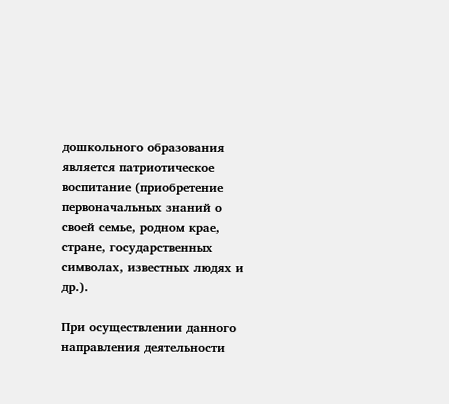дошкольного образования является патриотическое воспитание (приобретение первоначальных знаний о своей семье, родном крае, стране, государственных символах, известных людях и др.).

При осуществлении данного направления деятельности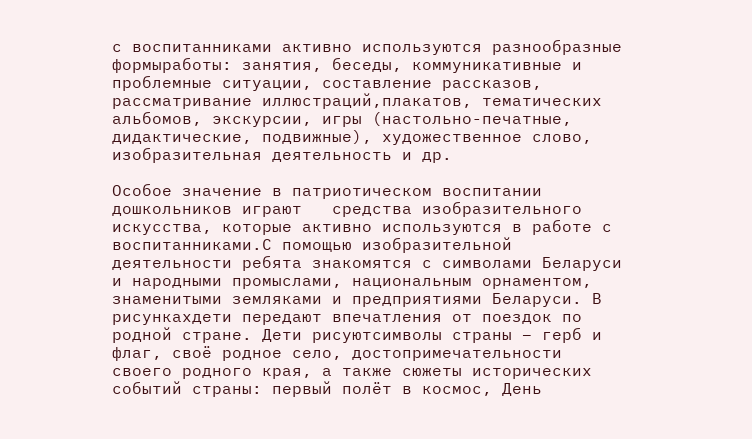с воспитанниками активно используются разнообразные формыработы: занятия, беседы, коммуникативные и  проблемные ситуации, составление рассказов,  рассматривание иллюстраций,плакатов, тематических альбомов, экскурсии, игры (настольно-печатные, дидактические, подвижные), художественное слово, изобразительная деятельность и др.

Особое значение в патриотическом воспитании дошкольников играют   средства изобразительного искусства, которые активно используются в работе с воспитанниками.С помощью изобразительной деятельности ребята знакомятся с символами Беларуси  и народными промыслами, национальным орнаментом, знаменитыми земляками и предприятиями Беларуси. В рисункахдети передают впечатления от поездок по родной стране. Дети рисуютсимволы страны – герб и флаг, своё родное село, достопримечательности своего родного края, а также сюжеты исторических событий страны: первый полёт в космос, День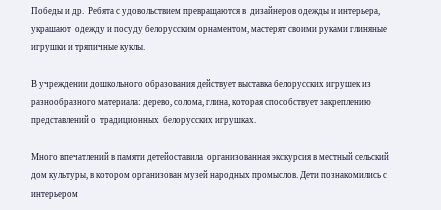Победы и др.  Ребята с удовольствием превращаются в  дизайнеров одежды и интерьера,  украшают  одежду и посуду белорусским орнаментом, мастерят своими руками глиняные игрушки и тряпичные куклы.

В учреждении дошкольного образования действует выставка белорусских игрушек из разнообразного материала: дерево, солома, глина, которая способствует закреплению  представлений о  традиционных  белорусских игрушках.

Много впечатлений в памяти детейоставила  организованная экскурсия в местный сельский дом культуры, в котором организован музей народных промыслов. Дети познакомились с интерьером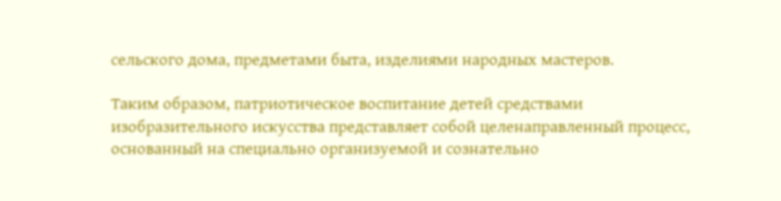сельского дома, предметами быта, изделиями народных мастеров.

Таким образом, патриотическое воспитание детей средствами изобразительного искусства представляет собой целенаправленный процесс, основанный на специально организуемой и сознательно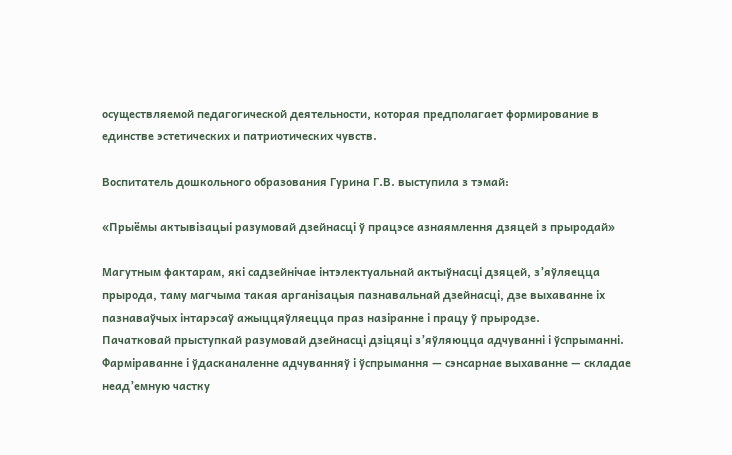осуществляемой педагогической деятельности, которая предполагает формирование в единстве эстетических и патриотических чувств.

Воспитатель дошкольного образования Гурина Г.В. выступила з тэмай:

«Прыёмы актывізацыі разумовай дзейнасці ў працэсе азнаямлення дзяцей з прыродай»

Магутным фактарам, які садзейнічае інтэлектуальнай актыўнасці дзяцей, з’яўляецца прырода, таму магчыма такая арганізацыя пазнавальнай дзейнасці, дзе выхаванне іх пазнаваўчых інтарэсаў ажыццяўляецца праз назіранне і працу ў прыродзе.
Пачатковай прыступкай разумовай дзейнасці дзіцяці з’яўляюцца адчуванні і ўспрыманні. Фарміраванне і ўдасканаленне адчуванняў і ўспрымання — сэнсарнае выхаванне — складае неад’емную частку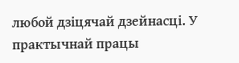любой дзіцячай дзейнасці. У практычнай працы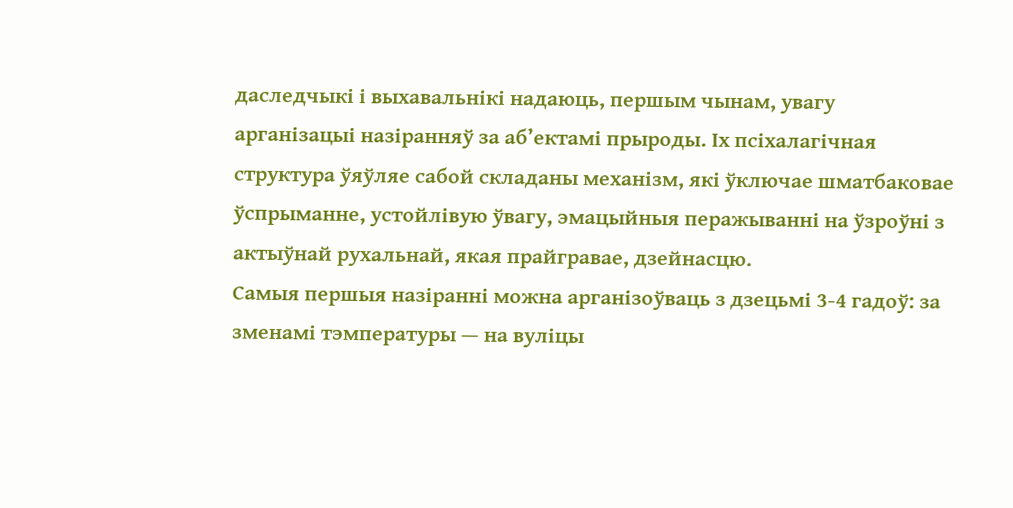даследчыкі і выхавальнікі надаюць, першым чынам, увагу арганізацыі назіранняў за аб’ектамі прыроды. Іх псіхалагічная структура ўяўляе сабой складаны механізм, які ўключае шматбаковае ўспрыманне, устойлівую ўвагу, эмацыйныя перажыванні на ўзроўні з актыўнай рухальнай, якая прайгравае, дзейнасцю.
Самыя першыя назіранні можна арганізоўваць з дзецьмі 3-4 гадоў: за зменамі тэмпературы — на вуліцы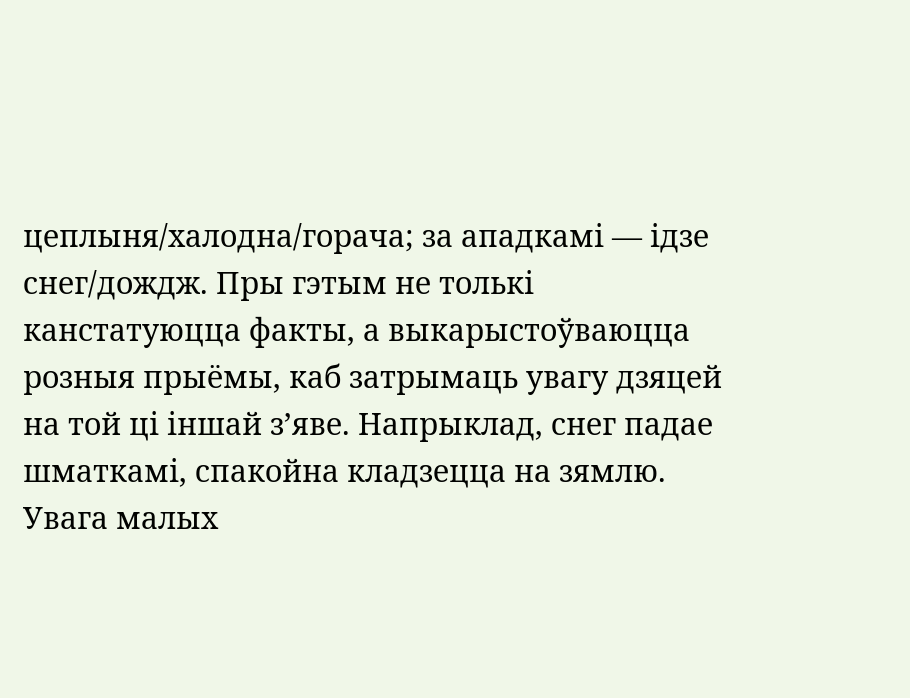цеплыня/халодна/горача; за ападкамі — ідзе снег/дождж. Пры гэтым не толькі канстатуюцца факты, а выкарыстоўваюцца розныя прыёмы, каб затрымаць увагу дзяцей на той ці іншай з’яве. Напрыклад, снег падае шматкамі, спакойна кладзецца на зямлю. Увага малых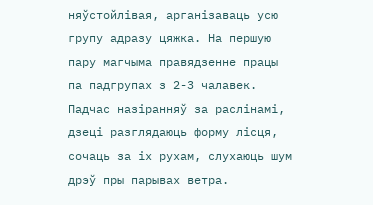няўстойлівая, арганізаваць усю групу адразу цяжка. На першую пару магчыма правядзенне працы па падгрупах з 2-3 чалавек.
Падчас назіранняў за раслінамі, дзеці разглядаюць форму лісця, сочаць за іх рухам, слухаюць шум дрэў пры парывах ветра.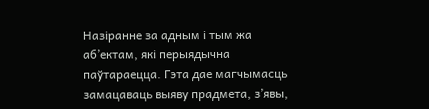Назіранне за адным і тым жа аб’ектам, які перыядычна паўтараецца. Гэта дае магчымасць замацаваць выяву прадмета, з’явы,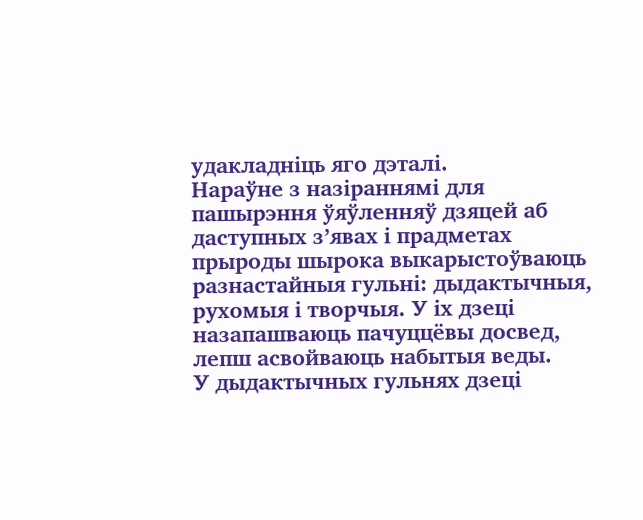удакладніць яго дэталі.
Нараўне з назіраннямі для пашырэння ўяўленняў дзяцей аб даступных з’явах і прадметах прыроды шырока выкарыстоўваюць разнастайныя гульні: дыдактычныя, рухомыя і творчыя. У іх дзеці назапашваюць пачуццёвы досвед, лепш асвойваюць набытыя веды.
У дыдактычных гульнях дзеці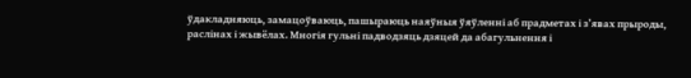ўдакладняюць, замацоўваюць, пашыраюць наяўныя ўяўленні аб прадметах і з’явах прыроды, раслінах і жывёлах. Многія гульні падводзяць дзяцей да абагульнення і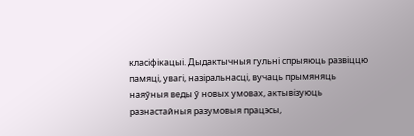класіфікацыі. Дыдактычныя гульні спрыяюць развіццю памяці, увагі, назіральнасці, вучаць прымяняць наяўныя веды ў новых умовах, актывізуюць разнастайныя разумовыя працэсы,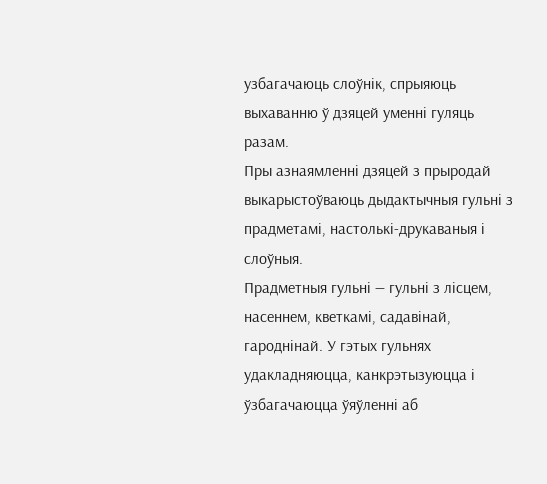узбагачаюць слоўнік, спрыяюць выхаванню ў дзяцей уменні гуляць разам.
Пры азнаямленні дзяцей з прыродай выкарыстоўваюць дыдактычныя гульні з прадметамі, настолькі-друкаваныя і слоўныя.
Прадметныя гульні — гульні з лісцем, насеннем, кветкамі, садавінай, гароднінай. У гэтых гульнях удакладняюцца, канкрэтызуюцца і ўзбагачаюцца ўяўленні аб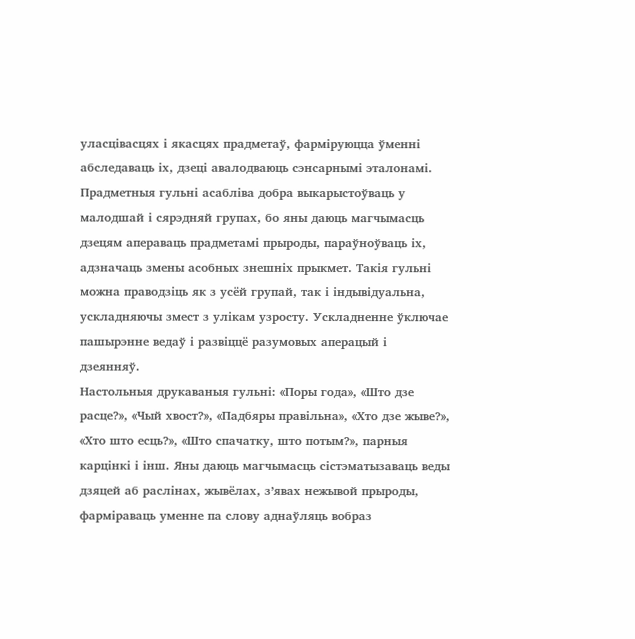уласцівасцях і якасцях прадметаў, фарміруюцца ўменні абследаваць іх, дзеці авалодваюць сэнсарнымі эталонамі. Прадметныя гульні асабліва добра выкарыстоўваць у малодшай і сярэдняй групах, бо яны даюць магчымасць дзецям апераваць прадметамі прыроды, параўноўваць іх, адзначаць змены асобных знешніх прыкмет. Такія гульні можна праводзіць як з усёй групай, так і індывідуальна, ускладняючы змест з улікам узросту. Ускладненне ўключае пашырэнне ведаў і развіццё разумовых аперацый і дзеянняў.
Настольныя друкаваныя гульні: «Поры года», «Што дзе расце?», «Чый хвост?», «Падбяры правільна», «Хто дзе жыве?», «Хто што есць?», «Што спачатку, што потым?», парныя карцінкі і інш. Яны даюць магчымасць сістэматызаваць веды дзяцей аб раслінах, жывёлах, з’явах нежывой прыроды, фарміраваць уменне па слову аднаўляць вобраз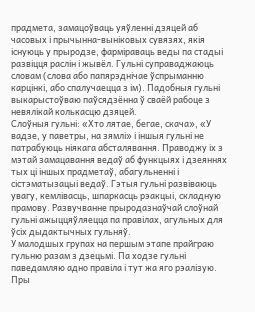прадмета, замацоўваць уяўленні дзяцей аб часовых і прычынна-выніковых сувязях, якія існуюць у прыродзе, фарміраваць веды па стадыі развіцця раслін і жывёл. Гульні суправаджаюць словам (слова або папярэднічае ўспрыманню карцінкі, або спалучаецца з ім). Падобныя гульні выкарыстоўваю паўсядзённа ў сваёй рабоце з невялікай колькасцю дзяцей.
Слоўныя гульні: «Хто лятае, бегае, скача», «У вадзе, у паветры, на зямлі» і іншыя гульні не патрабуюць ніякага абсталявання. Праводжу іх з мэтай замацавання ведаў аб функцыях і дзеяннях тых ці іншых прадметаў, абагульненні і сістэматызацыі ведаў. Гэтыя гульні развіваюць увагу, кемлівасць, шпаркасць рэакцыі, складную прамову. Развучванне прыродазнаўчай слоўнай гульні ажыццяўляецца па правілах, агульных для ўсіх дыдактычных гульняў.
У малодшых групах на першым этапе прайграю гульню разам з дзецьмі. Па ходзе гульні паведамляю адно правіла і тут жа яго рэалізую. Пры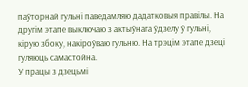паўторнай гульні паведамляю дадатковыя правілы. На другім этапе выключаю з актыўнага ўдзелу ў гульні, кірую збоку, накіроўваю гульню. На трэцім этапе дзеці гуляюць самастойна.
У працы з дзецьмі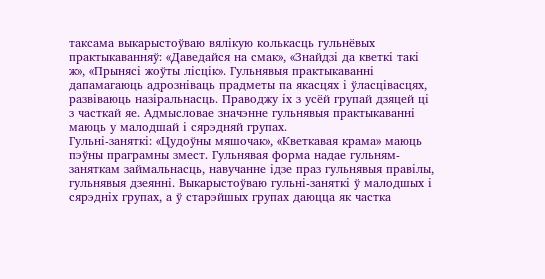таксама выкарыстоўваю вялікую колькасць гульнёвых практыкаванняў: «Даведайся на смак», «Знайдзі да кветкі такі ж», «Прынясі жоўты лісцік». Гульнявыя практыкаванні дапамагаюць адрозніваць прадметы па якасцях і ўласцівасцях, развіваюць назіральнасць. Праводжу іх з усёй групай дзяцей ці з часткай яе. Адмысловае значэнне гульнявыя практыкаванні маюць у малодшай і сярэдняй групах.
Гульні-заняткі: «Цудоўны мяшочак», «Кветкавая крама» маюць пэўны праграмны змест. Гульнявая форма надае гульням-заняткам займальнасць, навучанне ідзе праз гульнявыя правілы, гульнявыя дзеянні. Выкарыстоўваю гульні-заняткі ў малодшых і сярэдніх групах, а ў старэйшых групах даюцца як частка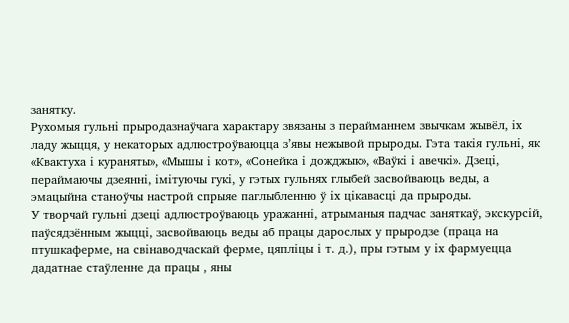занятку.
Рухомыя гульні прыродазнаўчага характару звязаны з перайманнем звычкам жывёл, іх ладу жыцця, у некаторых адлюстроўваюцца з’явы нежывой прыроды. Гэта такія гульні, як «Квактуха і кураняты», «Мышы і кот», «Сонейка і дожджык», «Ваўкі і авечкі». Дзеці, пераймаючы дзеянні, імітуючы гукі, у гэтых гульнях глыбей засвойваюць веды, а эмацыйна станоўчы настрой спрыяе паглыбленню ў іх цікавасці да прыроды.
У творчай гульні дзеці адлюстроўваюць уражанні, атрыманыя падчас заняткаў, экскурсій, паўсядзённым жыцці, засвойваюць веды аб працы дарослых у прыродзе (праца на птушкаферме, на свінаводчаскай ферме, цяпліцы і т. д.), пры гэтым у іх фармуецца дадатнае стаўленне да працы , яны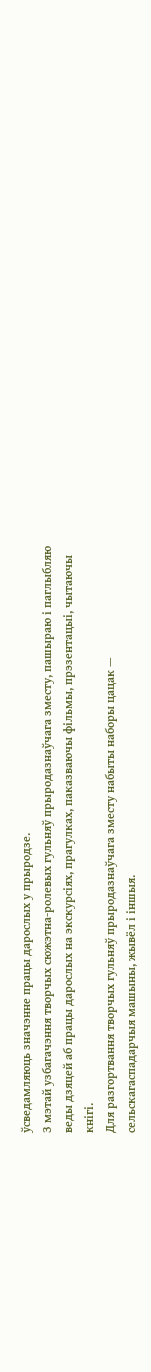ўсведамляюць значэнне працы дарослых у прыродзе.
З мэтай узбагачэння творчых сюжэтна-ролевых гульняў прыродазнаўчага зместу, пашыраю і паглыбляю веды дзяцей аб працы дарослых на экскурсіях, прагулках, паказваючы фільмы, прэзентацыі, чытаючы кнігі.
Для разгортвання творчых гульняў прыродазнаўчага зместу набыты наборы цацак — сельскагаспадарчыя машыны, жывёл і іншыя.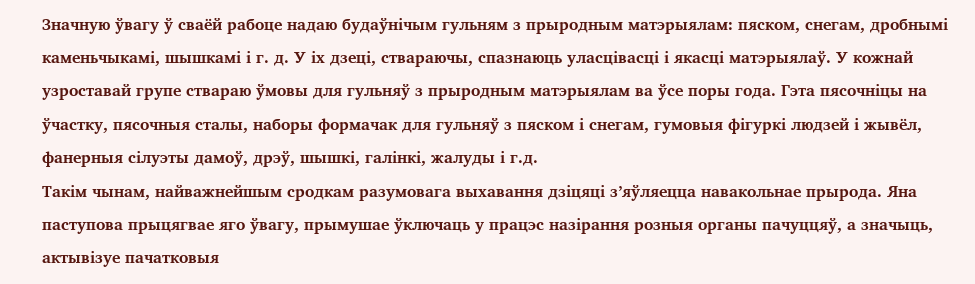Значную ўвагу ў сваёй рабоце надаю будаўнічым гульням з прыродным матэрыялам: пяском, снегам, дробнымі каменьчыкамі, шышкамі і г. д. У іх дзеці, ствараючы, спазнаюць уласцівасці і якасці матэрыялаў. У кожнай узроставай групе ствараю ўмовы для гульняў з прыродным матэрыялам ва ўсе поры года. Гэта пясочніцы на ўчастку, пясочныя сталы, наборы формачак для гульняў з пяском і снегам, гумовыя фігуркі людзей і жывёл, фанерныя сілуэты дамоў, дрэў, шышкі, галінкі, жалуды і г.д.
Такім чынам, найважнейшым сродкам разумовага выхавання дзіцяці з’яўляецца навакольнае прырода. Яна паступова прыцягвае яго ўвагу, прымушае ўключаць у працэс назірання розныя органы пачуццяў, а значыць, актывізуе пачатковыя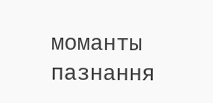моманты пазнання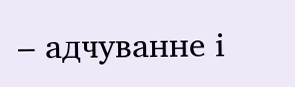– адчуванне і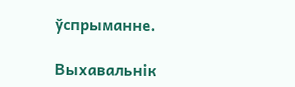ўспрыманне.

Выхавальнік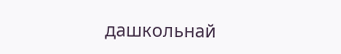дашкольнай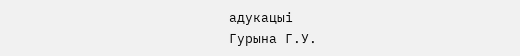адукацыі                                        Гурына Г.У.